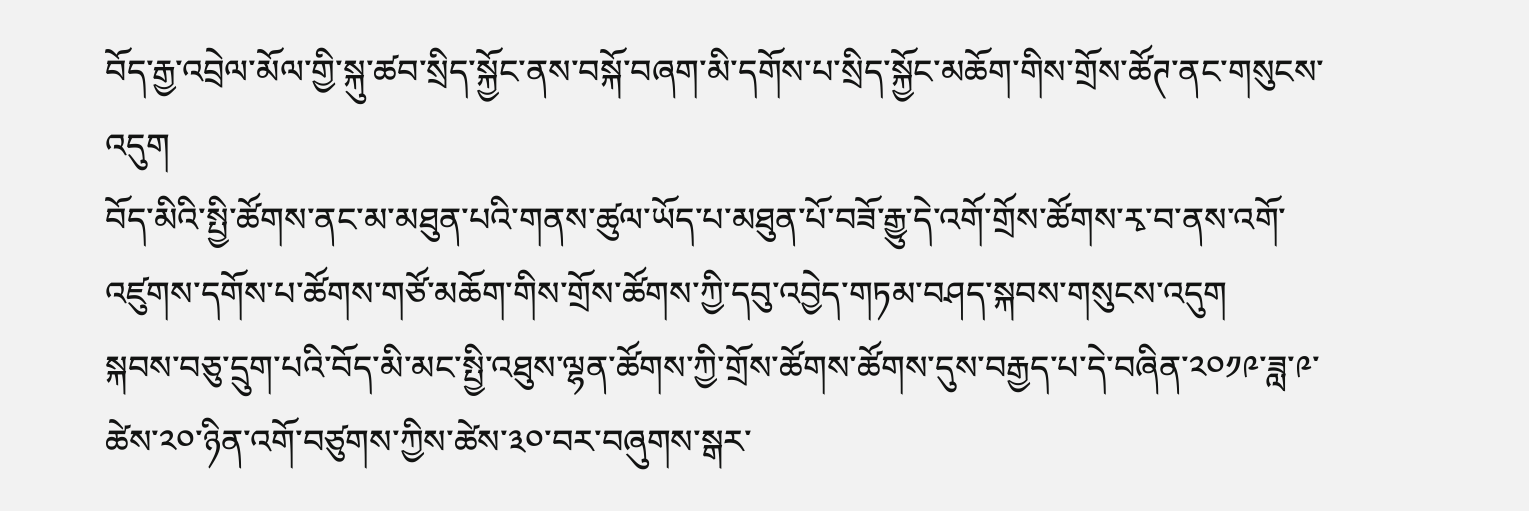བོད་རྒྱ་འབྲེལ་མོལ་གྱི་སྐུ་ཚབ་སྲིད་སྐྱོང་ནས་བསྐོ་བཞག་མི་དགོས་པ་སྲིད་སྐྱོང་མཆོག་གིས་གྲོས་ཚོཊ་ནང་གསུངས་འདུག
བོད་མིའི་སྤྱི་ཚོགས་ནང་མ་མཐུན་པའི་གནས་ཚུལ་ཡོད་པ་མཐུན་པོ་བཟོ་རྒྱུ་དེ་འགོ་གྲོས་ཚོགས་རྭ་བ་ནས་འགོ་འཛུགས་དགོས་པ་ཚོགས་གཙོ་མཆོག་གིས་གྲོས་ཚོགས་ཀྱི་དབུ་འབྱེད་གཏམ་བཤད་སྐབས་གསུངས་འདུག
སྐབས་བཅུ་དྲུག་པའི་བོད་མི་མང་སྤྱི་འཐུས་ལྷན་ཚོགས་ཀྱི་གྲོས་ཚོགས་ཚོགས་དུས་བརྒྱད་པ་དེ་བཞིན་༢༠༡༩་ཟླ་༩་ཚེས་༢༠་ཉིན་འགོ་བཙུགས་ཀྱིས་ཚེས་༣༠་བར་བཞུགས་སྒར་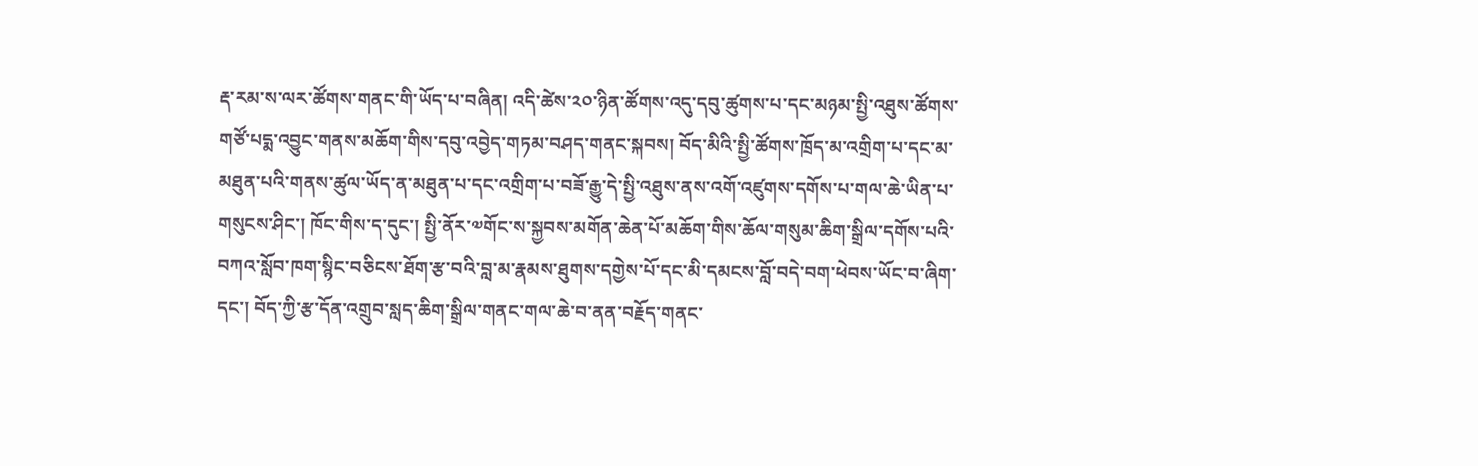རྡ་རམ་ས་ལར་ཚོགས་གནང་གི་ཡོད་པ་བཞིན། འདི་ཚེས་༢༠་ཉིན་ཚོགས་འདུ་དབུ་ཚུགས་པ་དང་མཉམ་སྤྱི་འཐུས་ཚོགས་གཙོ་པདྨ་འབྱུང་གནས་མཆོག་གིས་དབུ་འབྱེད་གཏམ་བཤད་གནང་སྐབས། བོད་མིའི་སྤྱི་ཚོགས་ཁྲོད་མ་འགྲིག་པ་དང་མ་མཐུན་པའི་གནས་ཚུལ་ཡོད་ན་མཐུན་པ་དང་འགྲིག་པ་བཟོ་རྒྱུ་དེ་སྤྱི་འཐུས་ནས་འགོ་འཛུགས་དགོས་པ་གལ་ཆེ་ཡིན་པ་གསུངས་ཤིང་། ཁོང་གིས་ད་དུང་། སྤྱི་ནོར་༧གོང་ས་སྐྱབས་མགོན་ཆེན་པོ་མཆོག་གིས་ཆོལ་གསུམ་ཆིག་སྒྲིལ་དགོས་པའི་བཀའ་སློབ་ཁག་སྙིང་བཅིངས་ཐོག་རྩ་བའི་བླ་མ་རྣམས་ཐུགས་དགྱེས་པོ་དང་མི་དམངས་བློ་བདེ་བག་ཕེབས་ཡོང་བ་ཞིག་དང་། བོད་ཀྱི་རྩ་དོན་འགྲུབ་སླད་ཆིག་སྒྲིལ་གནང་གལ་ཆེ་བ་ནན་བརྗོད་གནང་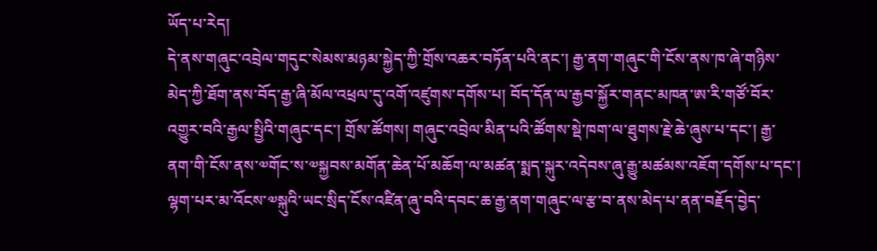ཡོད་པ་རེད།
དེ་ནས་གཞུང་འབྲེལ་གདུང་སེམས་མཉམ་སྐྱེད་ཀྱི་གྲོས་འཆར་བཏོན་པའི་ནང་། རྒྱ་ནག་གཞུང་གི་ངོས་ནས་ཁ་ཞེ་གཉིས་མེད་ཀྱི་ཐོག་ནས་བོད་རྒྱ་ཞི་མོལ་འཕྲལ་དུ་འགོ་འཛུགས་དགོས་པ། བོད་དོན་ལ་རྒྱབ་སྐྱོར་གནང་མཁན་ཨ་རི་གཙོ་བོར་འགྱུར་བའི་རྒྱལ་སྤྱིའི་གཞུང་དང་། གྲོས་ཚོགས། གཞུང་འབྲེལ་མིན་པའི་ཚོགས་སྡེ་ཁག་ལ་ཐུགས་རྗེ་ཆེ་ཞུས་པ་དང་། རྒྱ་ནག་གི་ངོས་ནས་༧གོང་ས་༧སྐྱབས་མགོན་ཆེན་པོ་མཆོག་ལ་མཚན་སྨད་སྐུར་འདེབས་ཞུ་རྒྱུ་མཚམས་འཇོག་དགོས་པ་དང་། ལྷག་པར་མ་འོངས་༧སྐུའི་ཡང་སྲིད་ངོས་འཛིན་ཞུ་བའི་དབང་ཆ་རྒྱ་ནག་གཞུང་ལ་རྩ་བ་ནས་མེད་པ་ནན་བརྗོད་བྱེད་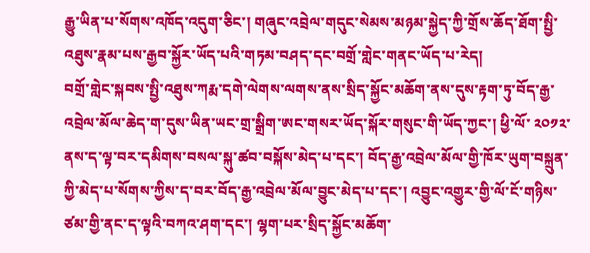རྒྱུ་ཡིན་པ་སོགས་འཁོད་འདུག་ཅིང་། གཞུང་འབྲེལ་གདུང་སེམས་མཉམ་སྐྱེད་ཀྱི་གྲོས་ཆོད་ཐོག་སྤྱི་འཐུས་རྣམ་པས་རྒྱབ་སྐྱོར་ཡོད་པའི་གཏམ་བཤད་དང་བགྲོ་གླེང་གནང་ཡོད་པ་རེད།
བགྲོ་གླེང་སྐབས་སྤྱི་འཐུས་ཀརྨ་དགེ་ལེགས་ལགས་ནས་སྲིད་སྐྱོང་མཆོག་ནས་དུས་རྟག་ཏུ་བོད་རྒྱ་འབྲེལ་མོལ་ཆེད་ག་དུས་ཡིན་ཡང་གྲ་སྒྲིག་ཨང་གསར་ཡོད་སྐོར་གསུང་གི་ཡོད་ཀྱང་། ཕྱི་ལོ་ ༢༠༡༢་ནས་ད་ལྟ་བར་དམིགས་བསལ་སྐུ་ཚབ་བསྐོས་མེད་པ་དང་། བོད་རྒྱ་འབྲེལ་མོལ་གྱི་ཁོར་ཡུག་བསྐྲུན་ཀྱི་མེད་པ་སོགས་ཀྱིས་ད་བར་བོད་རྒྱ་འབྲེལ་མོལ་བྱུང་མེད་པ་དང་། འབྱུང་འགྱུར་གྱི་ལོ་ངོ་གཉིས་ཙམ་གྱི་ནང་ད་ལྟའི་བཀའ་ཤག་དང་། ལྷག་པར་སྲིད་སྐྱོང་མཆོག་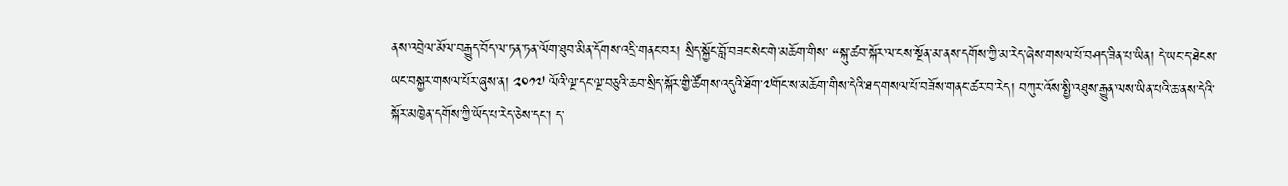ནས་འབྲེལ་མོལ་བརྒྱུད་བོད་ལ་ཏན་ཏན་ལོག་ཐུབ་མིན་དོགས་འདྲི་གནང་བར། སྲིད་སྐྱོང་བློ་བཟང་སེང་གེ་མཆོག་གིས་ “སྐུ་ཚབ་སྐོར་ལ་ངས་སྔོན་མ་ནས་དགོས་ཀྱི་མ་རེད་ཞེས་གསལ་པོ་བཤད་ཟིན་པ་ཡིན། དེ་ཡང་ད་ཐེངས་ཡང་བསྐྱར་གསལ་པོར་ཞུས་ན། ༢༠༡༧ ལོའི་ལྔ་དང་ལྔ་བཅུའི་ཆབ་སྲིད་སྐོར་གྱི་ཚོགས་འདུའི་ཐོག་༧གོང་ས་མཆོག་གིས་དེའི་ཐད་གསལ་པོ་བཟོས་གནང་ཚར་བ་རེད། བཀུར་འོས་སྤྱི་འཐུས་རྒྱུན་ལས་ཡིན་པའི་ཆ་ནས་དེའི་སྐོར་མཁྱེན་དགོས་ཀྱི་ཡོད་པ་རེད་ཅེས་དང་། ད་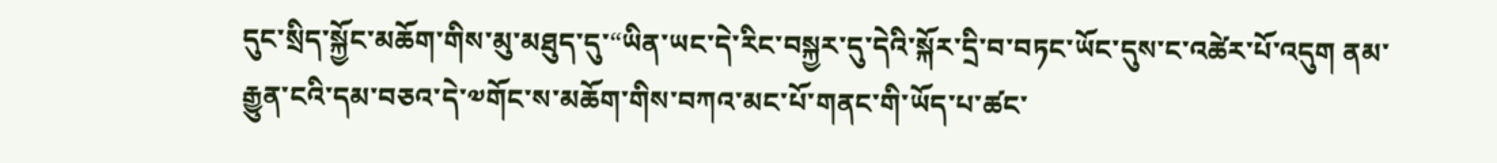དུང་སྲིད་སྐྱོང་མཆོག་གིས་མུ་མཐུད་དུ་“ཡིན་ཡང་དེ་རིང་བསྐྱར་དུ་དེའི་སྐོར་དྲི་བ་བཏང་ཡོང་དུས་ང་འཚེར་པོ་འདུག ནམ་རྒྱུན་ངའི་དམ་བཅའ་དེ་༧གོང་ས་མཆོག་གིས་བཀའ་མང་པོ་གནང་གི་ཡོད་པ་ཚང་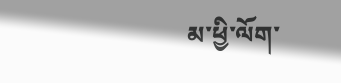མ་ཕྱི་ལོག་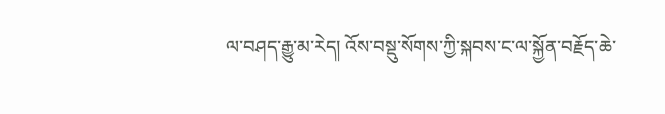ལ་བཤད་རྒྱུ་མ་རེད། འོས་བསྡུ་སོགས་ཀྱི་སྐབས་ང་ལ་སྐྱོན་བརྗོད་ཆེ་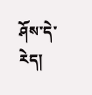ཤོས་དེ་རེད།